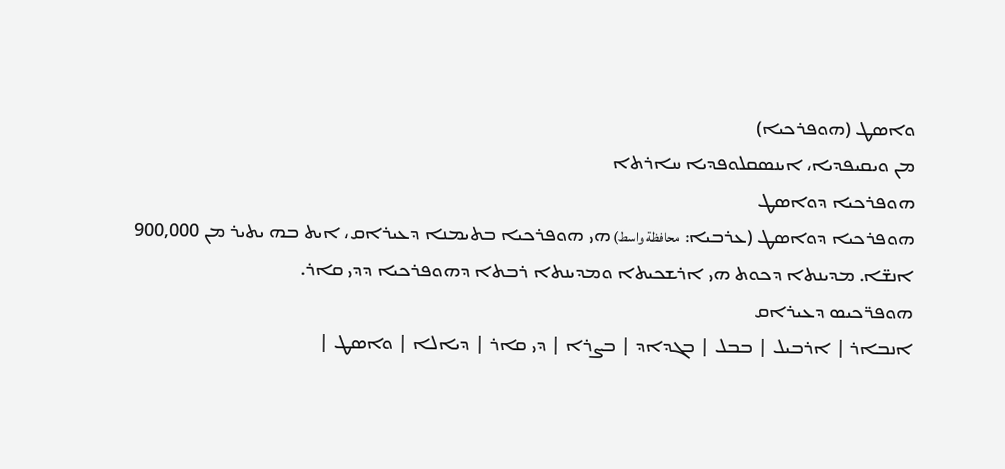ܘܐܣܛ (ܗܘܦܪܟܝܐ)
ܡܢ ܘܝܩܝܦܕܝܐ، ܐܝܢܣܩܠܘܦܕܝܐ ܚܐܪܬܐ
ܗܘܦܪܟܝܐ ܕܘܐܣܛ
ܗܘܦܪܟܝܐ ܕܘܐܣܛ (ܥܪܒܝܐ: محافظة واسط) ܗܝ ܗܘܦܪܟܝܐ ܒܬܝܡܢܐ ܕܥܝܪܐܩ، ܐܝܬ ܒܗ ܝܬܝܪ ܡܢ 900,000 ܐܢܫ̈ܐ. ܡܕܝܢܬܐ ܕܟܘܬ ܗܝ ܐܪܫܟܝܬܐ ܘܡܕܝܢܬܐ ܪܒܬܐ ܕܗܘܦܪܟܝܐ ܕܕܝ ܩܐܪ.
ܗܘܦܪ̈ܟܝܣ ܕܥܝܪܐܩ
ܐܢܒܐܪ | ܐܪܒܝܠ | ܒܒܠ | ܒܓܕܐܕ | ܒܨܪܐ | ܕܝ ܩܐܪ | ܕܝܐܠܐ | ܘܐܣܛ |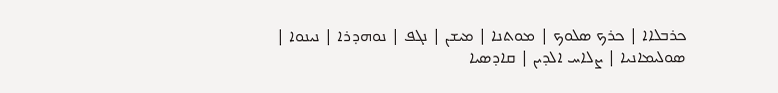ܟܪܒܠܐܐ | ܟܪܟ ܣܠܘܟ | ܡܘܬܢܐ | ܡܝܫܢ | ܢܓܦ | ܢܘܗܕܪܐ | ܢܝܢܘܐ | ܣܘܠܝܡܐܢܝܐ | ܨܠܐܚ ܐܠܕܝܢ | ܩܐܕܣܝܐ